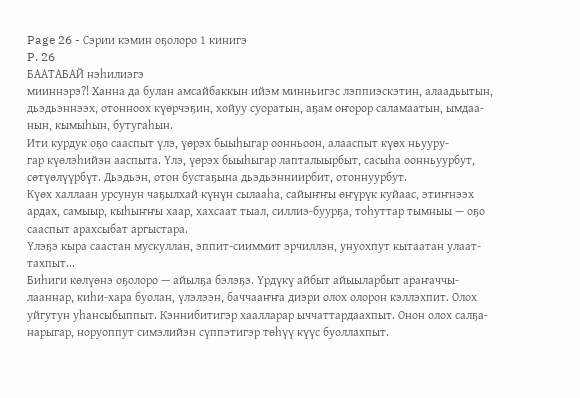Page 26 - Сэрии кэмин оҕолоро 1 кинигэ
P. 26
БААТАБАЙ нэһилиэгэ
мииннэрэ?! Ханна да булан амсайбаккын ийэм минньигэс лэппиэскэтин, алаадьытын,
дьэдьэннээх, отонноох күөрчэҕин, хойуу суоратын, аҕам оҥорор саламаатын, ымдаа-
нын, кымыһын, бутугаһын.
Ити курдук оҕо сааспыт үлэ, үөрэх быыһыгар оонньоон, алааспыт күөх ньууру-
гар күөлэһийэн ааспыта. Үлэ, үөрэх быыһыгар лапталыырбыт, сасыһа оонньуурбут,
сөтүөлүүрбүт. Дьэдьэн, отон бустаҕына дьэдьэнниирбит, отоннуурбут.
Күөх халлаан урсунун чаҕылхай күнүн сылааһа, сайыҥҥы өҥүрүк куйаас, этиҥнээх
ардах, самыыр, кыһыҥҥы хаар, хахсаат тыал, силлиэ-буурҕа, тоһуттар тымныы — оҕо
сааспыт арахсыбат аргыстара.
Үлэҕэ кыра саастан мускуллан, эппит-сииммит эрчиллэн, унуохпут кытаатан улаат-
тахпыт...
Биһиги көлүөнэ оҕолоро — айылҕа бэлэҕэ. Үрдүкү айбыт айыыларбыт араҥаччы-
лааннар, киһи-хара буолан, үлэлээн, баччааҥҥа диэри олох олорон кэллэхпит. Олох
уйгутун уһансыбыппыт. Кэннибитигэр хаалларар ыччаттардаахпыт. Онон олох салҕа-
нарыгар, норуоппут симэлийэн сүппэтигэр төһүү күүс буоллахпыт.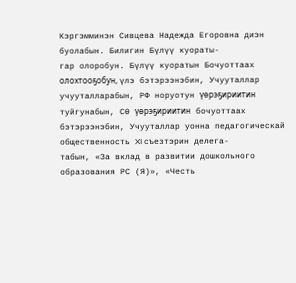Кэргэмминэн Сивцева Надежда Егоровна диэн буолабын. Билигин Бүлүү куораты-
гар олоробун. Бүлүү куоратын Бочуоттаах олохтооҕобун, үлэ бэтэрээнэбин, Учууталлар
учууталларабын, РФ норуотун үөрэҕириитин туйгунабын, СӨ үөрэҕириитин бочуоттаах
бэтэрээнэбин, Учууталлар уонна педагогическай общественность XI съезтэрин делега-
табын, «За вклад в развитии дошкольного образования РС (Я)», «Честь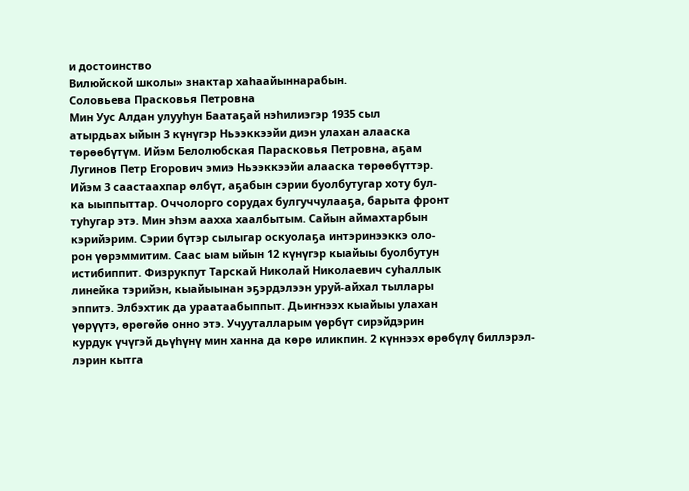и достоинство
Вилюйской школы» знактар хаһаайыннарабын.
Соловьева Прасковья Петровна
Мин Уус Алдан улууһун Баатаҕай нэһилиэгэр 1935 сыл
атырдьах ыйын 3 күнүгэр Ньээккээйи диэн улахан алааска
төрөөбүтүм. Ийэм Белолюбская Парасковья Петровна, аҕам
Лугинов Петр Егорович эмиэ Ньээккээйи алааска төрөөбүттэр.
Ийэм 3 саастаахпар өлбүт, аҕабын сэрии буолбутугар хоту бул-
ка ыыппыттар. Оччолорго сорудах булгуччулааҕа, барыта фронт
туһугар этэ. Мин эһэм аахха хаалбытым. Сайын аймахтарбын
кэрийэрим. Сэрии бүтэр сылыгар оскуолаҕа интэринээккэ оло-
рон үөрэммитим. Саас ыам ыйын 12 күнүгэр кыайыы буолбутун
истибиппит. Физрукпут Тарскай Николай Николаевич суһаллык
линейка тэрийэн, кыайыынан эҕэрдэлээн уруй-айхал тыллары
эппитэ. Элбэхтик да ураатаабыппыт. Дьиҥнээх кыайыы улахан
үөрүүтэ, өрөгөйө онно этэ. Учууталларым үөрбүт сирэйдэрин
курдук үчүгэй дьүһүнү мин ханна да көрө иликпин. 2 күннээх өрөбүлү биллэрэл-
лэрин кытга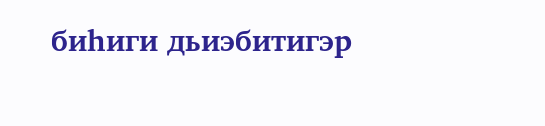биһиги дьиэбитигэр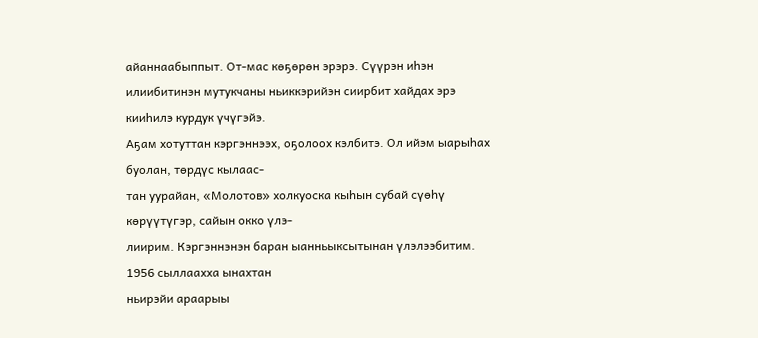айаннаабыппыт. От-мас көҕөрөн эрэрэ. Сүүрэн иһэн
илиибитинэн мутукчаны ньиккэрийэн сиирбит хайдах эрэ кииһилэ курдук үчүгэйэ.
Аҕам хотуттан кэргэннээх, оҕолоох кэлбитэ. Ол ийэм ыарыһах буолан, төрдүс кылаас-
тан уурайан, «Молотов» холкуоска кыһын субай сүөһү көрүүтүгэр, сайын окко үлэ-
лиирим. Кэргэннэнэн баран ыанньыксытынан үлэлээбитим. 1956 сыллаахха ынахтан
ньирэйи араарыы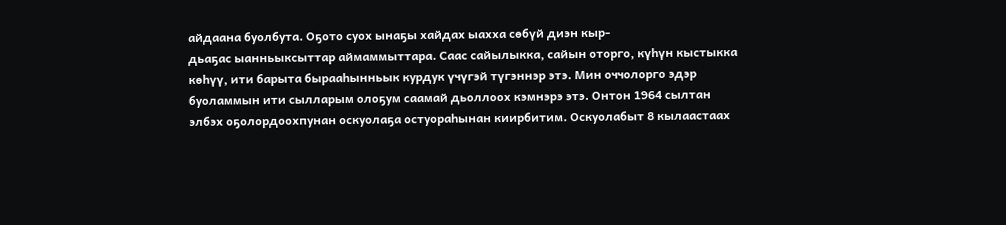айдаана буолбута. Оҕото суох ынаҕы хайдах ыахха сөбүй диэн кыр-
дьаҕас ыанньыксыттар аймаммыттара. Саас сайылыкка, сайын оторго, күһүн кыстыкка
көһүү, ити барыта бырааһынньык курдук үчүгэй түгэннэр этэ. Мин оччолорго эдэр
буоламмын ити сылларым олоҕум саамай дьоллоох кэмнэрэ этэ. Онтон 1964 сылтан
элбэх оҕолордоохпунан оскуолаҕа остуораһынан киирбитим. Оскуолабыт 8 кылаастаах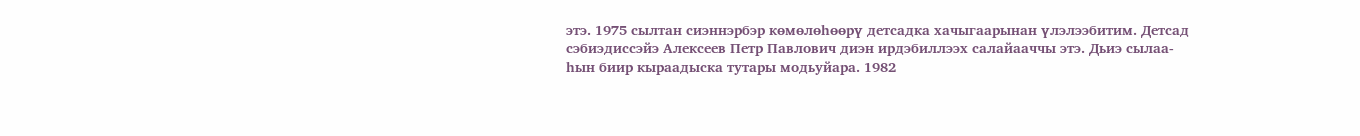этэ. 1975 сылтан сиэннэрбэр көмөлөһөөрү детсадка хачыгаарынан үлэлээбитим. Детсад
сэбиэдиссэйэ Алексеев Петр Павлович диэн ирдэбиллээх салайааччы этэ. Дьиэ сылаа-
һын биир кыраадыска тутары модьуйара. 1982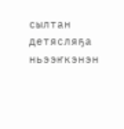сылтан детясляҕа ньээҥкэнэн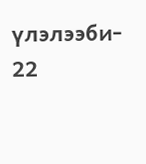үлэлээби-
22